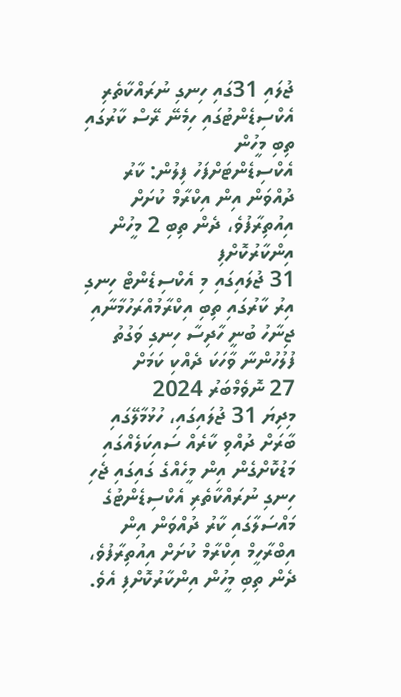ޖުލައި 31ގައި ހިނގި ނުރައްކާތެރި އެކްސިޑެންޓުގައި ހިމެނޭ ރޭސް ކާރުގައި ތިބި މީހުން
އެކްސިޑެންޓަށްފަހު ފިލުން: ކާރު ދުއްވަން އިން އިކްރާމް ކުށަށް އިއުތިރާފުވެ، ދެން ތިބި 2 މީހުން އިންކާރުކޮށްފި
31 ޖުލައިގައި މި އެކްސިޑެންޓް ހިނގި އިރު ކާރުގައި ތިބި އިކްރާމުއްރަހުމާނާއި ޖިނާހު ބުނީ ހާދިސާ ހިނގި ވަގުތު ފުލުހުންނާ ވާހަކަ ދެއްކި ކަމަށް
27 ނޮވެމްބަރު 2024
މިދިޔަ 31 ޖުލައިގައި، ހުޅުމާލޭގައި ބާރަށް ދުއްވި ކާރެއް ސައިކަލެއްގައި މަޑުކޮށްގެން އިން މީހެއްގެ ގައިގައި ޖެހި ހިނގި ނުރައްކާތެރި އެކްސިޑެންޓުގެ މައްސަލާގައި ކާރު ދުއްވަން އިން އިބްރާހީމް އިކްރާމް ކުށަށް އިއުތިރާފުވެ، ދެން ތިބި މީހުން އިންކާރުކޮށްފި އެވެ.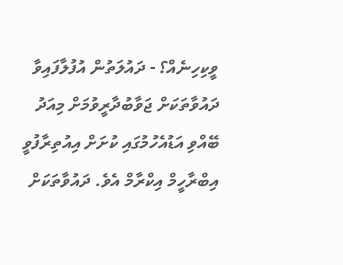ވީކިހިނެއް؟ - ދައުލަތުން އުފުލާފައިވާ ދައުވާތަކަށް ޖަވާބުދާރީވުމަށް މިއަދު ބޭއްވި އަޑުއެހުމުގައި ކުށަށް އިއުތިރާފުވީ އިބްރާހީމް އިކްރާމް އެވެ. ދައުވާތަކަށް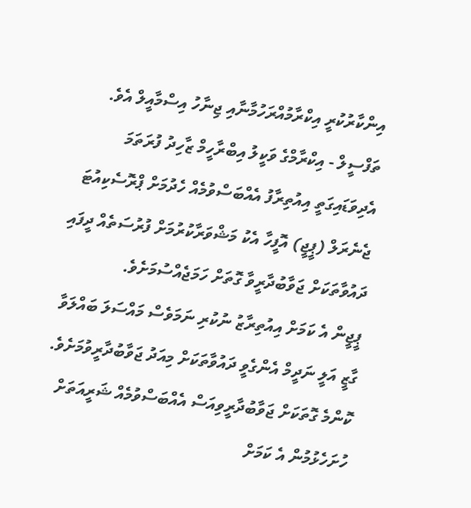އިންކާރުކުރީ އިކްރާމުއްރަހުމާނާއި ޖިނާހު އިސްމާއީލް އެވެ.
ތަފްސީލް - އިކްރާމްގެ ވަކީލު އިބްރާހީމް ޒާހިދު ފުރަތަމަ އެދިވަޑައިގަތީ އިއުތިރާފު އެއްބަސްވުމެއް ހެދުމަށް ޕްރޮސެކިއުޓަ ޖެނެރަލް (ޕީޖީ) އޮފީހާ އެކު މަޝްވަރާކުރުމަށް ފުރުސަތެއް ދީފައި ދައުވާތަކަށް ޖަވާބުދާރީވާ ގޮތަށް ހަމަޖެއްސުމަށެވެ.
ޕީޖީން އެ ކަމަށް އިއުތިރާޒު ނުކުރި ނަމަވެސް މައްސަލަ ބައްލަވާ ގާޒީ އަލީ ނަދީމް އެންގެވީ ދައުވާތަކަށް މިއަދު ޖަވާބުދާރީވުމަށެވެ. ކޮންމެ ގޮތަކަށް ޖަވާބުދާރީވިއަސް އެއްބަސްވުމެއް ޝަރީއަތަށް ހުށަހެޅުމުން އެ ކަމަށް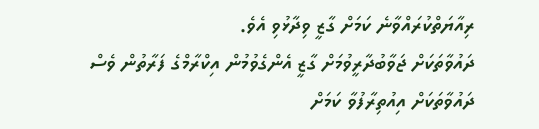ރިއާޔަތްކުރައްވާނެ ކަމަށް ގާޒީ ވިދާޅުވި އެވެ.
ދައުވާތަކަށް ޖަވާބުދާރީވުމަށް ގާޒީ އެންގެވުމުން އިކްރާމްގެ ފަރާތުން ވެސް ދައުވާތަކަށް އިއުތިރާފުވާ ކަމަށް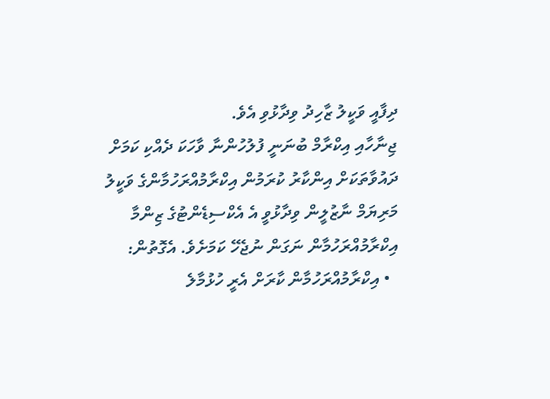ދިފާއީ ވަކީލު ޒާހިދު ވިދާޅުވި އެވެ.
ޖިނާހާއި އިކްރާމް ބުނަނީ ފުލުހުންނާ ވާހަކަ ދެއްކި ކަމަށް
ދައުވާތަކަށް އިންކާރު ކުރަމުން އިކްރާމުއްރަހުމާންގެ ވަކީލު މަރިޔަމް ނާޒުލީން ވިދާޅުވީ އެ އެކްސިޑެންޓުގެ ޒިންމާ އިކްރާމުއްރަހުމާން ނަގަން ނުޖެހޭ ކަމަށެވެ. އެގޮތުން:
  • އިކްރާމުއްރަހުމާން ކާރަށް އެރީ ހުޅުމާލެ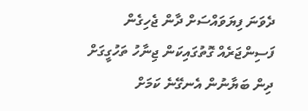ދެވަނަ ފިޔަވައްސަށް ދާން ޖެހިގެން ފަސިންޖަރެއް ގޮތުގައިކަން ޖިނާހު ތަހުގީގަށް ދިން ބަޔާނުން އެނގޭނެ ކަމަށް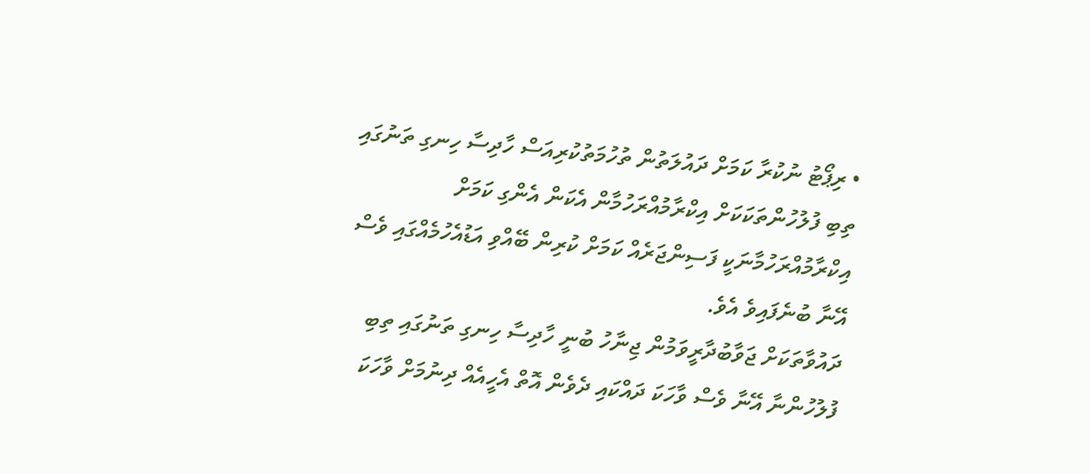• ރިޕޯޓު ނުކުރާ ކަމަށް ދައުލަތުން ތުހުމަތުކުރިއަސް ހާދިސާ ހިނގި ތަނުގައި ތިބި ފުލުހުންތަކަކަށް އިކްރާމުއްރަހުމާން އެކަން އެންގި ކަމަށް
އިކްރާމުއްރަހުމާނަކީ ފަސިންޖަރެއް ކަމަށް ކުރިން ބޭއްވި އަޑުއެހުމެއްގައި ވެސް އޭނާ ބުނެފައިވެ އެވެ.
ދައުވާތަކަށް ޖަވާބުދާރީވަމުން ޖިނާހު ބުނީ ހާދިސާ ހިނގި ތަނުގައި ތިބި ފުލުހުންނާ އޭނާ ވެސް ވާހަކަ ދައްކައި ދެވެން އޮތް އެހީއެއް ދިނުމަށް ވާހަކަ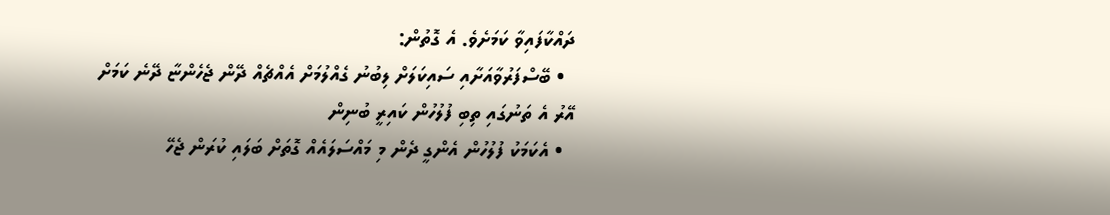ދައްކާފައިވާ ކަމަށެވެ. އެ ގޮތުން:
  • ބޭސްފަރުވާއަށާއި ސައިކަލަށް ލިބުނު ގެއްލުމަށް އެއްޗެއް ދޭން ޖެހެންޏާ ދޭނެ ކަމަށް އޭރު އެ ތަނުގައި ތިބި ފުލުހުން ކައިރީ ބުނިން
  • އެކަމަކު ފުލުހުން އެންގީ ދެން މި މައްސަލައެއް ގޮތަށް ބަލައި ކުރަން ޖެހޭ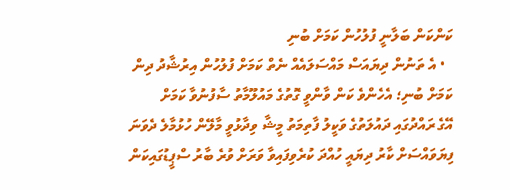ކަންކަން ބަލާނީ ފުލުހުން ކަމަށް ބުނި
  • އެ ތަނުން ދިޔައަސް މައްސަލައެއް ނެތް ކަމަށް ފުލުހުން އިރުޝާދު ދިން ކަމަށް ބުނި؛ އެހެންވެ ކަން ވާންވީ ގޮތުގެ މައުލޫމާތު ސާފުނުވާ ކަމަށް
އޭގެ ރައްދުގައި ދައުލަތުގެ ވަކީލު ފާތިމަތު މީޝާ ވިދާޅުވީ މާލޭން ހުޅުމާލެ ދެވަނަ ފިޔަވައްސަށް ކާރު ދިޔައީ ހުއްދަ ކުރެވިފައިވާ ވަރަށް ވުރެ ބާރު ސްޕީޑުގައިކަން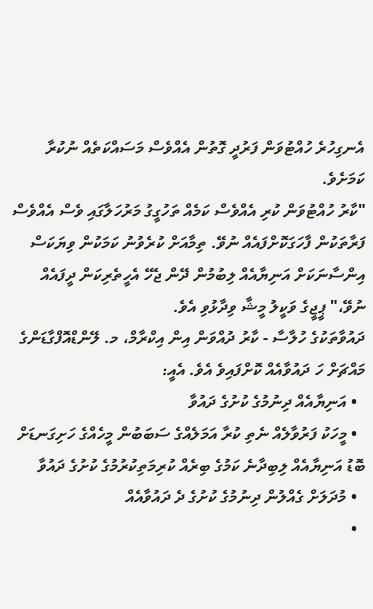އެނގިހުރެ ހުއްޓުވަން ފަރުދީ ގޮތުން އެއްވެސް މަސައްކަތެއް ނުކުރާ ކަމަށެވެ.
"ކާރު ހުއްޓުވަން ކުރި އެއްވެސް ކަމެއް ތަހުގީގު މަރުހަލާގައި ވެސް އެއްވެސް ފަރާތަކުން ފާހަގަކޮށްފައެއް ނުވޭ. ތިމާއަށް ކުރެވުނު ކަމަކުން ވިޔަކަސް އިންސާނަކަށް އަނިޔާއެއް ލިބުމުން ދޭން ޖެހޭ އެހީތެރިކަން ދީފައެއް ނުވޭ،" ޕީޖީގެ ވަކީލު މީޝާ ވިދާޅުވި އެވެ.
ދައުވާތަކުގެ ހުލާސާ - ކާރު ދުއްވަން އިން އިކްރާމް، މ. ލޭންޑްއޮފްގާޑަންގެ މައްޗަށް ހަ ދައުވާއެއް ކޮށްފައިވެ އެވެ. އެއީ:
  • އަނިޔާއެއް ދިނުމުގެ ކުށުގެ ދައުވާ
  • މީހަކު ފަރުވާލެއް ނެތި ކުރާ އަމަލެއްގެ ސަބަބުން މީހެއްގެ ހަށިގަނޑަށް ބޮޑު އަނިޔާއެއް ލިބިދާނެ ކަމުގެ ބިރެއް ކުރިމަތިކުރުމުގެ ކުށުގެ ދައުވާ
  • މުދަލަށް ގެއްލުން ދިނުމުގެ ކުށުގެ ދެ ދައުވާއެއް
  •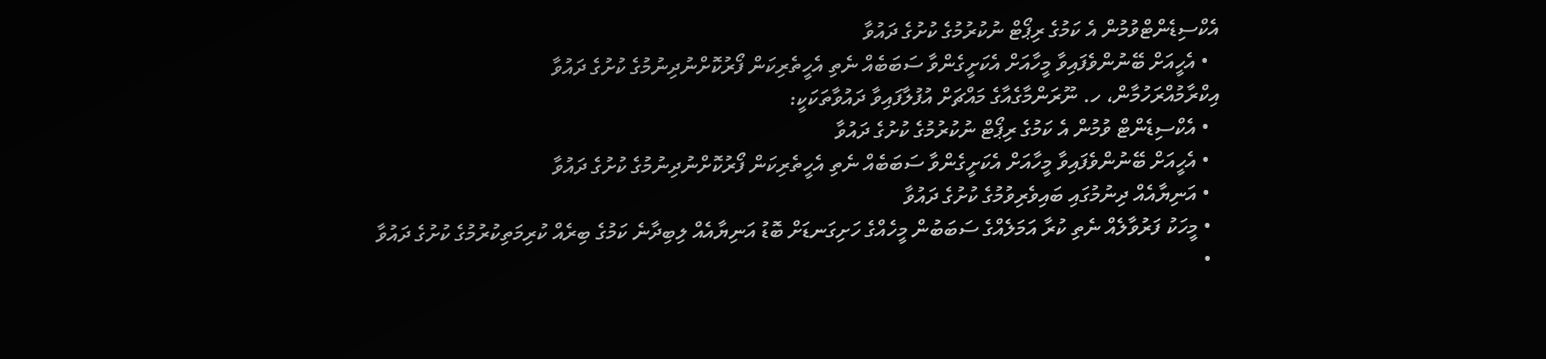އެކްސިޑެންޓްވުމުން އެ ކަމުގެ ރިޕޯޓް ނުކުރުމުގެ ކުށުގެ ދައުވާ
  • އެހީއަށް ބޭނުންވެފައިވާ މީހާއަށް އެކަށީގެންވާ ސަބަބެއް ނެތި އެހީތެރިކަން ފޯރުކޮށްނުދިނުމުގެ ކުށުގެ ދައުވާ
އިކްރާމުއްރަހުމާން، ހ. ނޫރަންމާގެއާގެ މައްޗަށް އުފުލާފައިވާ ދައުވާތަކަކީ:
  • އެކްސިޑެންޓް ވުމުން އެ ކަމުގެ ރިޕޯޓް ނުކުރުމުގެ ކުށުގެ ދައުވާ
  • އެހީއަށް ބޭނުންވެފައިވާ މީހާއަށް އެކަށީގެންވާ ސަބަބެއް ނެތި އެހީތެރިކަން ފޯރުކޮށްނުދިނުމުގެ ކުށުގެ ދައުވާ
  • އަނިޔާއެއް ދިނުމުގައި ބައިވެރިވުމުގެ ކުށުގެ ދައުވާ
  • މީހަކު ފަރުވާލެއް ނެތި ކުރާ އަމަލެއްގެ ސަބަބުން މީހެއްގެ ހަށިގަނޑަށް ބޮޑު އަނިޔާއެއް ލިބިދާނެ ކަމުގެ ބިރެއް ކުރިމަތިކުރުމުގެ ކުށުގެ ދައުވާ
  •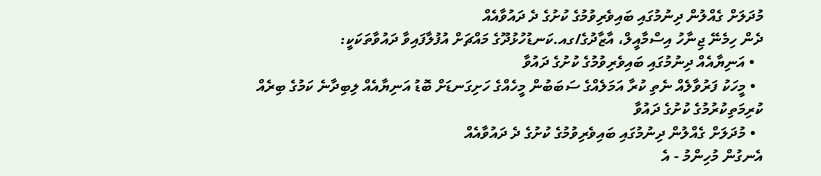މުދަލަށް ގެއްލުން ދިނުމުގައި ބައިވެރިވުމުގެ ކުށުގެ ދެ ދައުވާއެއް
ދެން ހިމެނޭ ޖިނާހު އިސްމާއީލް، އާޒާދުގެ/ގއ.ކަނޑުހުޅުދޫގެ މައްޗަށް އުފުލާފައިވާ ދައުވާތަކަކީ:
  • އަނިޔާއެއް ދިނުމުގައި ބައިވެރިވުމުގެ ކުށުގެ ދައުވާ
  • މީހަކު ފަރުވާލެއް ނެތި ކުރާ އަމަލެއްގެ ސަބަބުން މީހެއްގެ ހަށިގަނޑަށް ބޮޑު އަނިޔާއެއް ލިބިދާނެ ކަމުގެ ބިރެއް ކުރިމަތިކުރުމުގެ ކުށުގެ ދައުވާ
  • މުދަލަށް ގެއްލުން ދިނުމުގައި ބައިވެރިވުމުގެ ކުށުގެ ދެ ދައުވާއެއް
އެނގުން މުހިންމު - އެ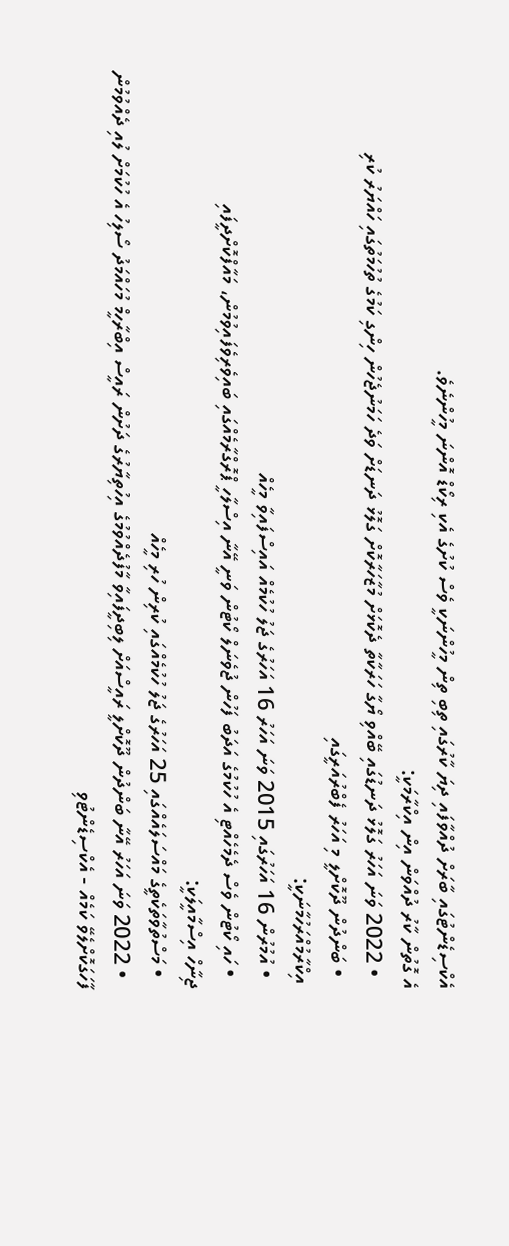އެކްސިޑެންޓުގައި ބާރަށް ދުއްވާފައި ދިޔަ ކާރުގައި ތިބި ތިން މީހުންނަކީ ވެސް ކުށުގެ އެކި ރިކޯޑް އޮންނަ މީހުންނެވެ.
އެ ގޮތުން ކާރު ދުއްވަން އިން އިކްރާމަކީ:
  • 2022 ވަނަ އަހަރު ގަލޮޅު ދަނޑުގައި ބޭއްވި ޔޯގާ ހަރަކާތާ ދެކޮޅަށް މުޒާހަރާކޮށް ގަލޮޅު ދަނޑަށް ވަދެ ހަމަނުޖެހުން ހިންގި ކަމުގެ ތުހުމަތުގައި ހައްޔަރު ކުރި
  • ބަންދުން ދޫކޮށްލީ މި އަހަރު ފެބްރުއަރީގައި
 އިކްރާމުއްރަހުމާނަކީ:
  • އުމުރުން 16 އަހަރުގައި 2015 ވަނަ އަހަރު 16 އަހަރުގެ ޖަލު ހުކުމެއް އައިސްފައިވާ މީހެއް
  • ހައި ކޯޓުން ވެސް ދެމެހެއްޓި އެ ހުކުމުގެ އަދަބު ފަހުން ޖުވެނަލް ކޯޓުން ވަނީ އޭނާ އިސްލާހީ ޕްރޮގްރާމެއްގައި ބައިވެރިވެފައިވުމުން، މައާފްކޮށްދީފައި
ޖިނާހް އިސްމާއީލަކީ:
  • މަސްތުވާތަކެތީގެ މައްސަލައެއްގައި 25 އަހަރުގެ ޖަލު ހުކުމެއްގައި ކުރިން ހުރި މީހެއް
  • 2022 ވަނަ އަހަރު އޭނާ ބަންދުން ދޫކޮށްލީ ރައީސްއަށް ލިބިދީފައިވާ މާފުދެއްވުމުގެ އިހުތިޔާރުގެ ދަށުން ރައީސް އިބްރާހީމް މުހައްމަދު ސޯލިހު އެ ހުކުމަށް ލުއި ދެއްވުމުން
ފާހަގަކޮށްލެވޭ ކަމެއް - އެކްސިޑެންޓުވި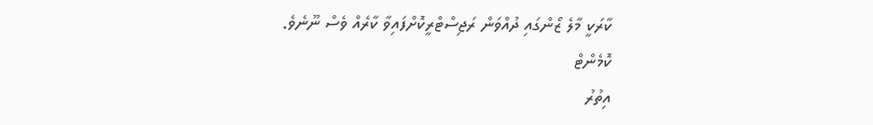ކާރަކީ މާލެ ޒޯންގައި ދުއްވަން ރަޖިސްޓްރީކޮށްފައިވާ ކާރެއް ވެސް ނޫނެވެ.
ކޮމެންޓް
އިތުރު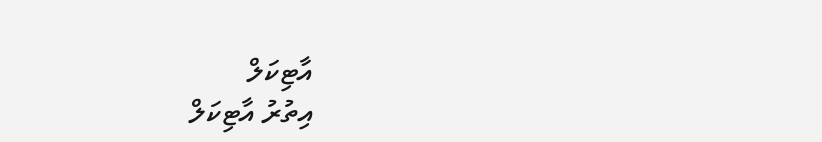އާޓިކަލް
އިތުރު އާޓިކަލް